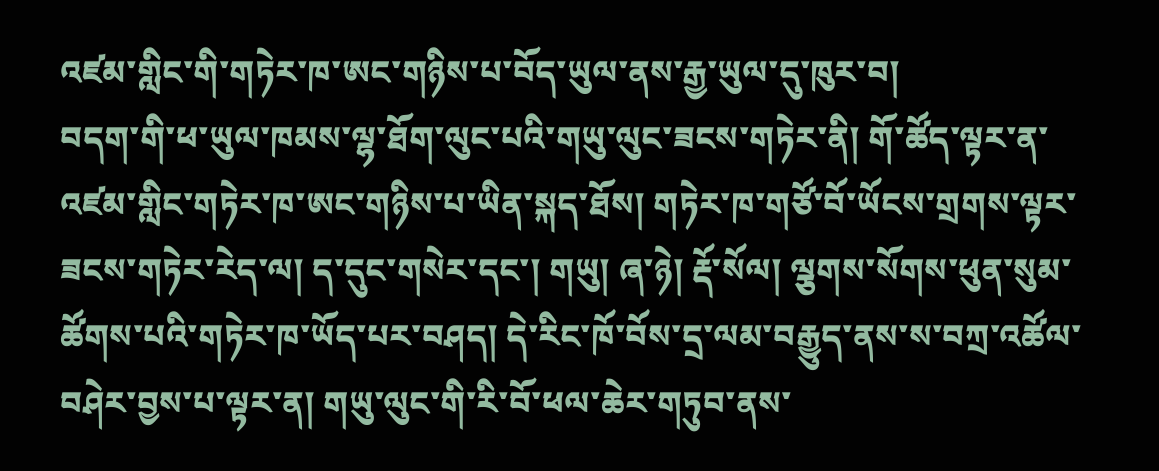འཛམ་གླིང་གི་གཏེར་ཁ་ཨང་གཉིས་པ་བོད་ཡུལ་ནས་རྒྱ་ཡུལ་དུ་ཁུར་བ།
བདག་གི་ཕ་ཡུལ་ཁམས་ལྷ་ཐོག་ལུང་པའི་གཡུ་ལུང་ཟངས་གཏེར་ནི། གོ་ཚོད་ལྟར་ན་འཛམ་གླིང་གཏེར་ཁ་ཨང་གཉིས་པ་ཡིན་སྐད་ཐོས། གཏེར་ཁ་གཙོ་བོ་ཡོངས་གྲགས་ལྟར་ཟངས་གཏེར་རེད་ལ། ད་དུང་གསེར་དང་། གཡུ། ཞ་ཉེ། རྡོ་སོལ། ལྕགས་སོགས་ཕུན་སུམ་ཚོགས་པའི་གཏེར་ཁ་ཡོད་པར་བཤད། དེ་རིང་ཁོ་བོས་དྲ་ལམ་བརྒྱུད་ནས་ས་བཀྲ་འཚོལ་བཤེར་བྱས་པ་ལྟར་ན། གཡུ་ལུང་གི་རི་བོ་ཕལ་ཆེར་གཏུབ་ནས་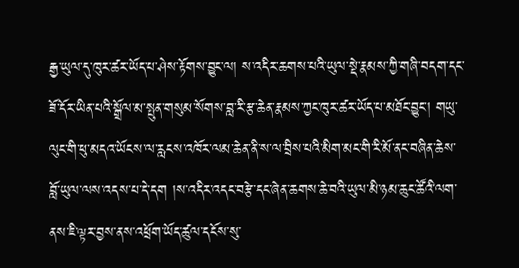རྒྱ་ཡུལ་དུ་ཁུར་ཚར་ཡོད་པ་ཤེས་རྟོགས་བྱུང་ལ། ས་འདིར་ཆགས་པའི་ཡུལ་སྡེ་རྣམས་ཀྱི་གཞི་བདག་དང་ཟོ་དོར་ཡིན་པའི་སྒྲོལ་མ་སྤུན་གསུམ་སོགས་བླ་རི་རྩ་ཆེན་རྣམས་ཀྱང་ཁུར་ཚར་ཡོད་པ་མཐོང་བྱུང་། གཡུ་ལུང་གི་ཕུ་མདའ་ཡོངས་ལ་རླངས་འཁོར་ལམ་ཆེན་ནི་ས་ལ་བྲིས་པའི་མིག་མང་གི་རི་མོ་ནང་བཞིན་ཆེས་བློ་ཡུལ་ལས་འདས་པ་དེ་དག །ས་འདིར་འདང་བརྩེ་དང་ཞེན་ཆགས་ཆེ་བའི་ཡུལ་མི་ཉམ་ཆུང་ཚོའི་ལག་ནས་ཇི་ལྟར་བྱས་ནས་འཕྲོག་ཡོད་ཚུལ་དངོས་སུ་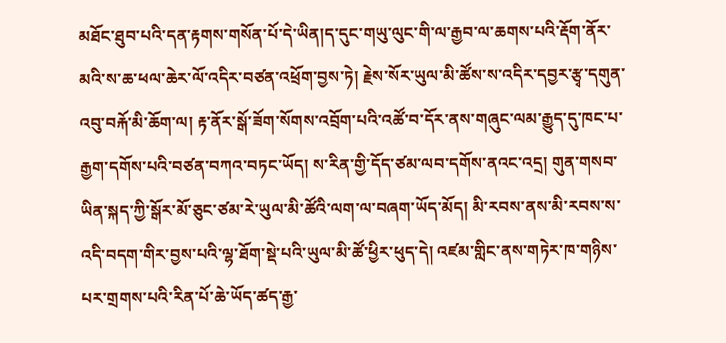མཐོང་ཐུབ་པའི་དན་རྟགས་གསོན་པོ་དེ་ཡིན།ད་དུང་གཡུ་ལུང་གི་ལ་རྒྱབ་ལ་ཆགས་པའི་རྡོག་ནོར་མའི་ས་ཆ་ཕལ་ཆེར་ལོ་འདིར་བཙན་འཕྲོག་བྱས་ཏེ། རྗེས་སོར་ཡུལ་མི་ཚོས་ས་འདིར་དབྱར་རྩྭ་དགུན་འབུ་བརྐོ་མི་ཆོག་ལ། རྟ་ནོར་སྒོ་ཟོག་སོགས་འབྲོག་པའི་འཚོ་བ་དོར་ནས་གཞུང་ལམ་རྒྱུད་དུ་ཁང་པ་རྒྱག་དགོས་པའི་བཙན་བཀའ་བཏང་ཡོད། ས་རིན་གྱི་དོད་ཙམ་ལབ་དགོས་ནའང་འདྲ། གུན་གསབ་ཡིན་སྐད་ཀྱི་སྒོར་མོ་ཅུང་ཙམ་རེ་ཡུལ་མི་ཚོའི་ལག་ལ་བཞག་ཡོད་མོད། མི་རབས་ནས་མི་རབས་ས་འདི་བདག་གིར་བྱས་པའི་ལྷ་ཐོག་སྡེ་པའི་ཡུལ་མི་ཚོ་ཕྱིར་ཕུད་དེ། འཛམ་གླིང་ནས་གཏེར་ཁ་གཉིས་པར་གྲགས་པའི་རིན་པོ་ཆེ་ཡོད་ཚད་རྒྱ་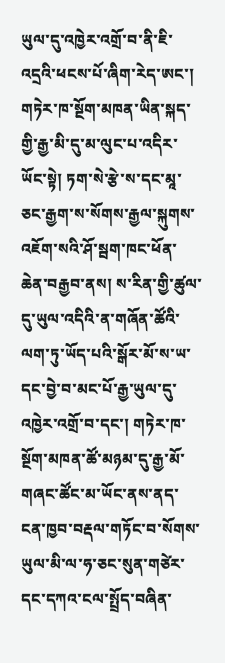ཡུལ་དུ་འཁྱེར་འགྲོ་བ་ནི་ཇི་འདྲའི་ཕངས་པོ་ཞིག་རེད་ཨང་།
གཏེར་ཁ་སྔོག་མཁན་ཡིན་སྐད་གྱི་རྒྱ་མི་དུ་མ་ལུང་པ་འདིར་ཡོང་སྟེ། ཏག་སེ་རྩེ་ས་དང་མཱ་ཅང་རྒྱག་ས་སོགས་རྒྱལ་སྐུགས་འཇོག་སའི་ཤོ་སྦག་ཁང་ཕོན་ཆེན་བརྒྱབ་ནས། ས་རིན་གྱི་ཚུལ་དུ་ཡུལ་འདིའི་ན་གཞོན་ཚོའི་ལག་ཏུ་ཡོད་པའི་སྒོར་མོ་ས་ཡ་དང་བྱེ་བ་མང་པོ་རྒྱ་ཡུལ་དུ་འཁྱེར་འགྲོ་བ་དང་། གཏེར་ཁ་སྔོག་མཁན་ཚོ་མཉམ་དུ་རྒྱ་མོ་གཞང་ཚོང་མ་ཡོང་ནས་ནད་ངན་ཁྱབ་བརྡལ་གཏོང་བ་སོགས་ཡུལ་མི་ལ་ཧ་ཅང་སུན་གཙེར་དང་དཀའ་ངལ་སྤྲོད་བཞིན་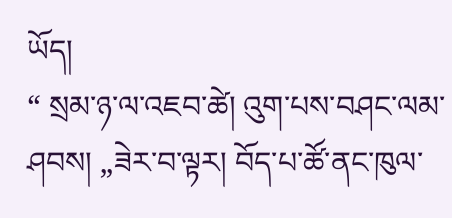ཡོད།
“ སྲམ་ཉ་ལ་འཇབ་ཚེ། འུག་པས་བཤང་ལམ་ཤབས། „ཟེར་བ་ལྟར། བོད་པ་ཚོ་ནང་ཁུལ་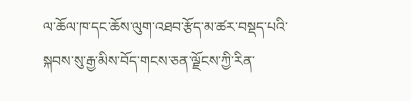ལ་ཆོལ་ཁ་དང་ཆོས་ལུག་འཐབ་རྩོད་མ་ཚར་བསྡད་པའི་སྐབས་སུ་རྒྱ་མིས་བོད་གངས་ཅན་ལྗོངས་ཀྱི་རིན་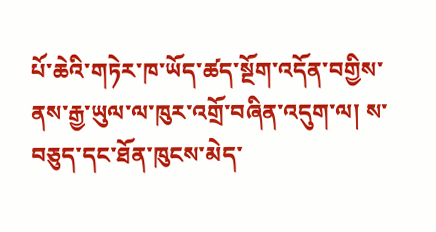པོ་ཆེའི་གཏེར་ཁ་ཡོད་ཚད་སྔོག་འདོན་བགྱིས་ནས་རྒྱ་ཡུལ་ལ་ཁུར་འགྲོ་བཞིན་འདུག་ལ། ས་བཅུད་དང་ཐོན་ཁུངས་མེད་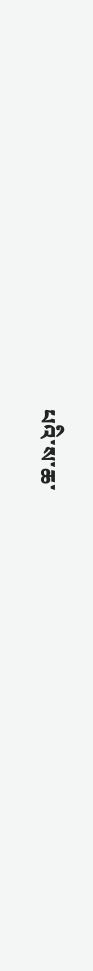པའི་ས་ཆ་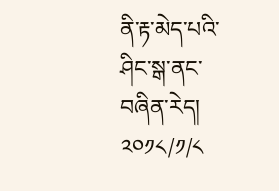ནི་རྟ་མེད་པའི་ཤིང་སྒ་ནང་བཞིན་རེད།
༢༠༡༨/༡/༨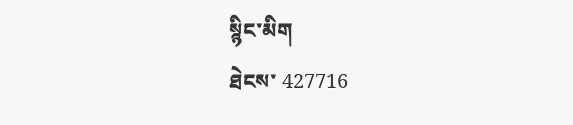སྙིང་མིག
ཐེངས་ 427716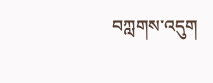བཀླགས་འདུག